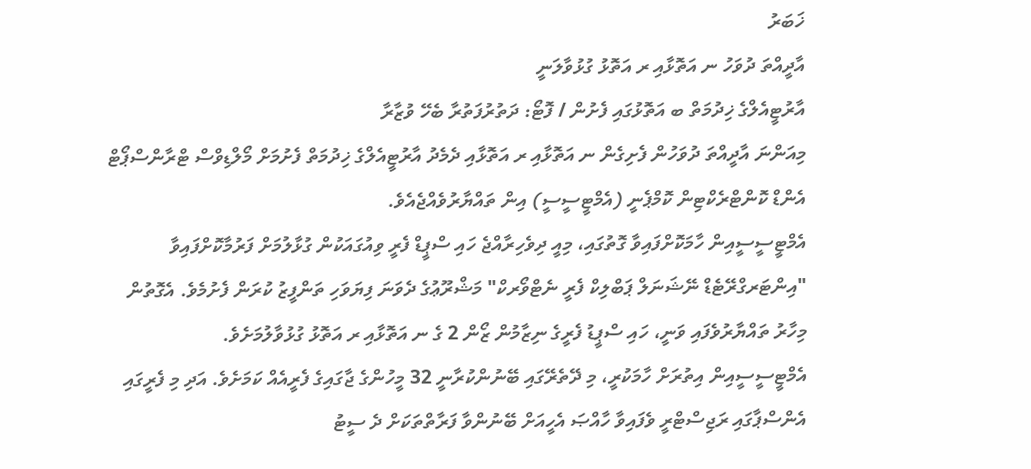ޚަބަރު
އާދީއްތަ ދުވަހު ނ އަތޮޅާއި ރ އަތޮޅު ގުޅުވާލަނީ
އާރުޓީއެލްގެ ޚިދުމަތް ބ އަތޮޅުގައި ފެށުން / ފޮޓޯ: ދަތުރުފަތުރާ ބެހޭ ވުޒާރާ
މިއަންނަ އާދީއްތަ ދުވަހުން ފެށިގެން ނ އަތޮޅާއި ރ އަތޮޅާއި ދެމެދު އާރުޓީއެލްގެ ޚިދުމަތް ފެށުމަށް މޯލްޑިވްސް ޓްރާންސްޕޯޓް އެންޑް ކޮންޓްރެކްޓިން ކޮމްޕެނީ (އެމްޓީސީސީ) އިން ތައްޔާރުވެއްޖެއެވެ.
އެމްޓީސީސީއިން ހާމަކޮށްފައިވާ ގޮތުގައި، މިއީ ދިވެހިރާއްޖެ ހައި ސްޕީޑް ފެރީ ވިއުގައަކުން ގުޅާލުމަށް ފަރުމާކޮށްފައިވާ "އިންޓަރގްރޭޓެޑް ނޭޝަނަލް ޕަބްލިކް ފެރީ ނެޓްވޯރކް" މަޝްރޫޢުގެ ދެވަނަ ފިޔަވަހި ތަންފީޒު ކުރަން ފެށުމެވެ. އެގޮތުން މިހާރު ތައްޔާރުވެފައި ވަނީ، ހައި ސްޕީޑު ފެރީގެ ނިޒާމުން ޒޯން 2 ގެ ނ އަތޮޅާއި ރ އަތޮޅު ގުޅުވާލުމަށެވެ.
އެމްޓީސީސީއިން އިތުރަށް ހާމަކުރީ، މި ދޭތެރޭގައި ބޭނުންކުރާނީ 32 މީހުންގެ ޖާގައިގެ ފެރީއެއް ކަމަށެވެ. އަދި މި ފެރީގައި އެންސްޕާގައި ރަޖިސްޓްރީ ވެފައިވާ ހާއްޞަ އެހީއަށް ބޭނުންވާ ފަރާތްތަކަށް ދެ ސީޓު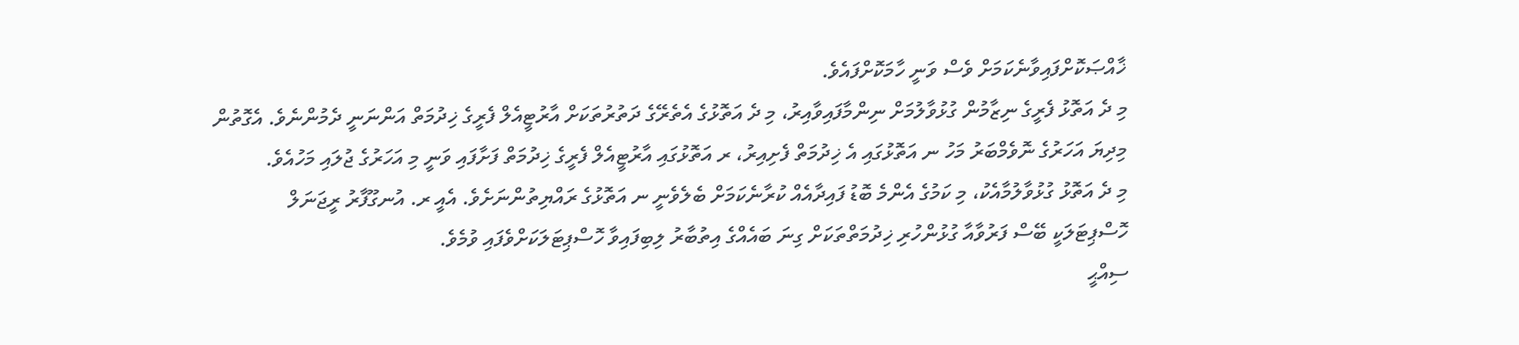ޚާއްޞަކޮށްފައިވާނެކަމަށް ވެސް ވަނީ ހާމަކޮށްފައެވެ.
މި ދެ އަތޮޅު ފެރީގެ ނިޒާމުން ގުޅުވާލުމަށް ނިންމާފައިވާއިރު، މި ދެ އަތޮޅުގެ އެތެރޭގެ ދަތުރުތަކަށް އާރުޓީއެލް ފެރީގެ ޚިދުމަތް އަންނަނީ ދެމުންނެވެ. އެގޮތުން މިދިޔަ އަހަރުގެ ނޮވެމްބަރު މަހު ނ އަތޮޅުގައި އެ ޚިދުމަތް ފެށިއިރު، ރ އަތޮޅުގައި އާރުޓީއެލް ފެރީގެ ޚިދުމަތް ފަށާފައި ވަނީ މި އަހަރުގެ ޖުލައި މަހުއެވެ.
މި ދެ އަތޮޅު ގުޅުވާލުމާއެކު، މި ކަމުގެ އެންމެ ބޮޑު ފައިދާއެއް ކުރާނެކަމަށް ބެލެވެނީ ނ އަތޮޅުގެ ރައްޔިތުންނަށެވެ. އެއީ ރ. އުނގޫފާރު ރީޖަނަލް ހޮސްޕިޓަލަކީ ބޭސް ފަރުވާއާ ގުޅުންހުރި ޚިދުމަތްތަކަށް ގިނަ ބައެއްގެ އިތުބާރު ލިބިފައިވާ ހޮސްޕިޓަލަކަށްވެފައި ވުމެވެ.
ސިއްޙީ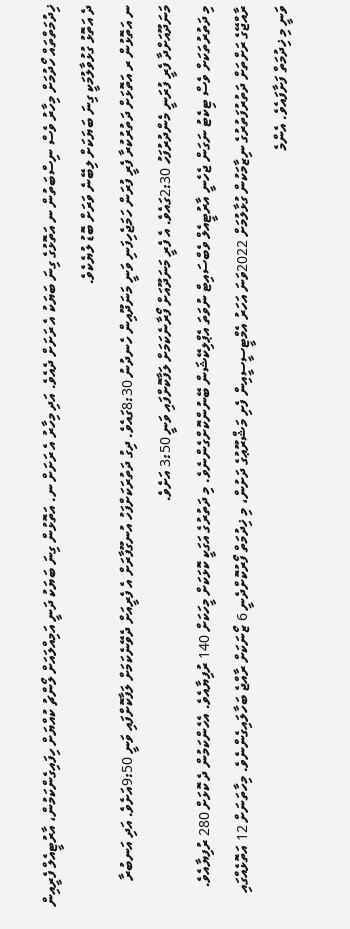ޚިދުމަތްތައް ހޯދުމަށް މިހާރު ވެސް ނިސްބަތުން ނ އަތޮޅުގެ ގިނަ ބަޔަކު އެ ރަށަށް ދެއެވެ. އަދި މިހާރު އެ ރަށަށް ނ. އަތޮޅުން ގިނަ ބަޔަކު ދަނީ އަމިއްލައަށް ލޯންޗު ކުއްޔަށް ހިފައިގެންކަމުން، އާރުޓީއެލް ފެރީއިން ދެ އަތޮޅު ގުޅުވާލުމަކީ ގިނަ ބަޔަކަށް ލިބޭނެ ވަރަށް ބޮޑު ލުޔެކެވެ.
ނ އަތޮޅުން ރ އަތޮޅަށް ދަތުރުކުރާ ފެރީ ފުރަން ހަމަޖެހިފަނި ވަނީ މަނަދޫއިން ހެނދުނު 8:30ގައެވެ. ދިގު ދަތުރަކަށްފަހު އުނގޫފާރަށް އެ ފެރީއަށް ދެވޭނެކަމަށް ލަފާކޮށްފައި ވަނީ 9:50އަށެވެ. އަދި އަނބުރާ މަނަދޫއަށްދާ ފެރީ ފުރަނީ މެންދުރުފަހު 2:30ގައެވެ. އެ ފެރީ މަނަދޫއަށް ފޯރާނެކަމަށް ލަފާކޮށްފައި ވަނީ 3:50 އަށެވެ.
މި ދަތުރުތަކަށް ވެސް ޓިކެޓު ނަގަން ޖެހެނީ އާރުޓީއެލް ވެބްސައިޓް ނުވަތަ އެޕްލިކޭޝަން ބޭނުންކޮށްގެންނެވެ. މި ދަތުރުގެ އަގަކީ ކޮޅަކަށް މީހަކަށް 140 ރުފިޔާއެވެ. އެހެންކަމުން ދެ ކޮޅަށް 280 ރުފިޔާއެވެ.
ރާއްޖޭގެ ރަށްތަށް ދަތުރުފަތުރުގެ ނިޒާމަކުން ގުޅާލުމަށް 2022ވަނަ އަހަރު އެމްޓީސީސީއިން ފެށި މަޝްރޫޢުގެ ދަށުން، މި ޚިދުމަތް ފޯރުކޮށްދެނީ 6 ޒޯނަކަށް ރާއްޖެ ބަހާލައިގެންނެވެ. މިހާތަނަށް 12 އަތޮޅެއްގައި ވަނީ މި ޚިދުމަތް ފަށާފައެވެ. އެންމެ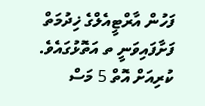ފަހުން އާރްޓީއެލްގެ ޚިދުމަތް ފަށާފައިވަނީ ތ އަތޮޅުގައެވެ.
ކުރިއަށް އޮތް 5 މަސް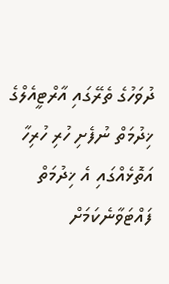ދުވަހުގެ ތެރޭގައި އާރްޓީއެލްގެ ޚިދުމަތް ނުފެށި ހުރި ހުރިހާ އަތޮޅެއްގައި އެ ޚިދުމަތް ފައްޓަވާނެކަމަށް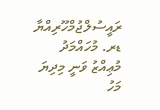ރައީސުލްޖުމްހޫރިއްޔާ ޑރ. މުހައްމަދު މުޢިއްޒު ވަނީ މިދިޔަ މަހު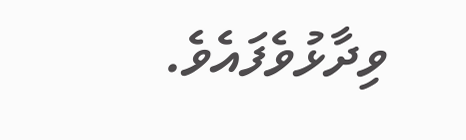ވިދާޅުވެފައެވެ.